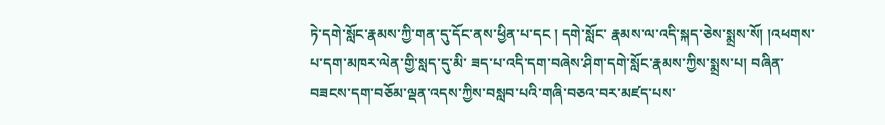ཏེ་དགེ་སློང་རྣམས་ཀྱི་གན་དུ་དོང་ནས་ཕྱིན་པ་དང ། དགེ་སློང་ རྣམས་ལ་འདི་སྐད་ཅེས་སྨྲས་སོ། །འཕགས་པ་དག་མཁར་ལེན་གྱི་སླད་དུ་མི་ ཟད་པ་འདི་དག་བཞེས་ཤིག་དགེ་སློང་རྣམས་ཀྱིས་སྨྲས་པ། བཞིན་ བཟངས་དག་བཅོམ་ལྡན་འདས་ཀྱིས་བསླབ་པའི་གཞི་བཅའ་བར་མཛད་པས་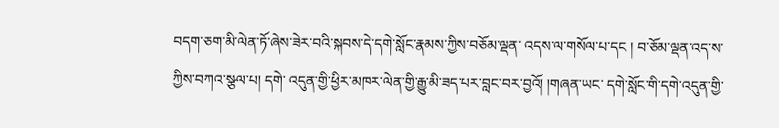བདག་ཅག་མི་ལེན་ཏོ་ཞེས་ཟེར་བའི་སྐབས་དེ་དགེ་སློང་རྣམས་ཀྱིས་བཅོམ་ལྡན་ འདས་ལ་གསོལ་པ་དང ། བ་ཅོམ་ལྡན་འད་ས་ཀྱིས་བཀའ་སྩལ་པ། དགེ་ འདུན་གྱི་ཕྱིར་མཁར་ལེན་གྱི་རྒྱུ་མི་ཟད་པར་བླང་བར་བྱའོ། །གཞན་ཡང་ དགེ་སློང་གི་དགེ་འདུན་གྱི་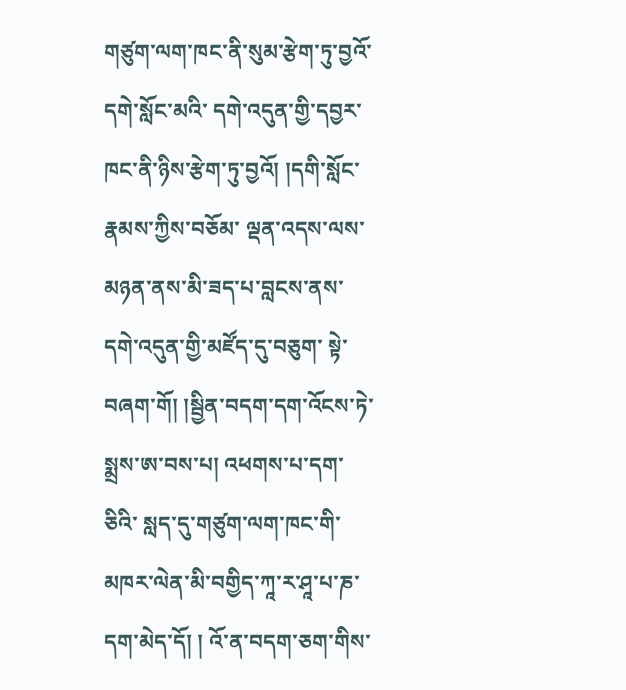གཙུག་ལག་ཁང་ནི་སུམ་རྩེག་ཏུ་བྱའོ་དགེ་སློང་མའི་ དགེ་འདུན་གྱི་དབྱར་ཁང་ནི་ཉིས་རྩེག་ཏུ་བྱའོ། །དགི་སློང་རྣམས་ཀྱིས་བཅོམ་ ལྡན་འདས་ལས་མཉན་ནས་མི་ཟད་པ་བླངས་ནས་དགེ་འདུན་གྱི་མཛོད་དུ་བཅུག་ སྟེ་བཞག་གོ། །སྦྱིན་བདག་དག་འོངས་ཏེ་སྨྲས་ཨ་བས་པ། འཕགས་པ་དག་ཅིའི་ སླད་དུ་གཙུག་ལག་ཁང་གི་མཁར་ལེན་མི་བགྱིད་ཀཱ་ར་ཤཱ་པ་ཎ་དག་མེད་དོ། ། འོ་ན་བདག་ཅག་གིས་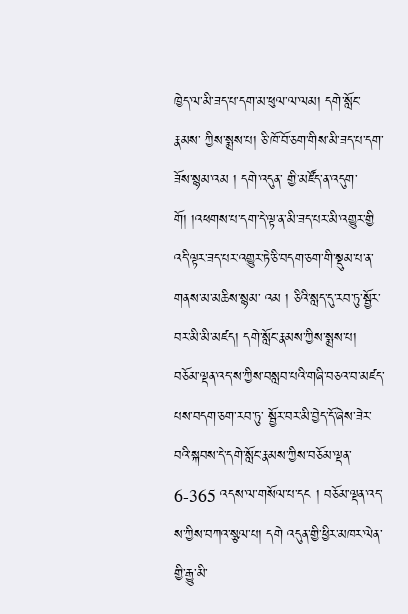ཁྱེད་ལ་མི་ཟད་པ་དག་མ་ཕུལ་ལ་ལམ། དགེ་སློང་རྣམས་ ཀྱིས་སྨྲས་པ། ཅི་ཁོ་བོ་ཅག་གིས་མི་ཟད་པ་དག་ཟོས་སྙམ་འམ ། དགེ་འདུན་ གྱི་མཛོད་ན་འདུག་གོ། །འཕགས་པ་དག་དེ་ལྟ་ན་མི་ཟད་པར་མི་འགྱུར་གྱི འདི་ལྟར་ཟད་པར་འགྱུར་ཏེ་ཅི་བདག་ཅག་གི་སྡུམ་པ་ན་གནས་མ་མཆིས་སྙམ་ འམ ། ཅིའི་སླད་དུ་རབ་ཏུ་སྦྱོར་བར་མི་མི་མཛད། དགེ་སློང་རྣམས་ཀྱིས་སྨྲས་པ། བཅོམ་ལྡན་འད་ས་ཀྱིས་བསླབ་པའི་གཞི་བཅའ་བ་མཛད་པས་བདག་ཅག་རབ་ཏུ་ སྦྱོར་བར་མི་བྱེད་དོ་ཞེས་ཟེར་བའི་སྐབས་དེ་དགེ་སློང་རྣམས་ཀྱིས་བཅོམ་ལྡན་ 6-365 འདས་ལ་གསོལ་པ་དང ། བཅོམ་ལྡན་འད་ས་ཀྱིས་བཀའ་སྩལ་པ། དགེ འདུན་གྱི་ཕྱིར་མཁར་ལེན་གྱི་རྒྱུ་མི་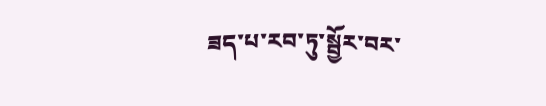ཟད་པ་རབ་ཏུ་སྦྱོར་བར་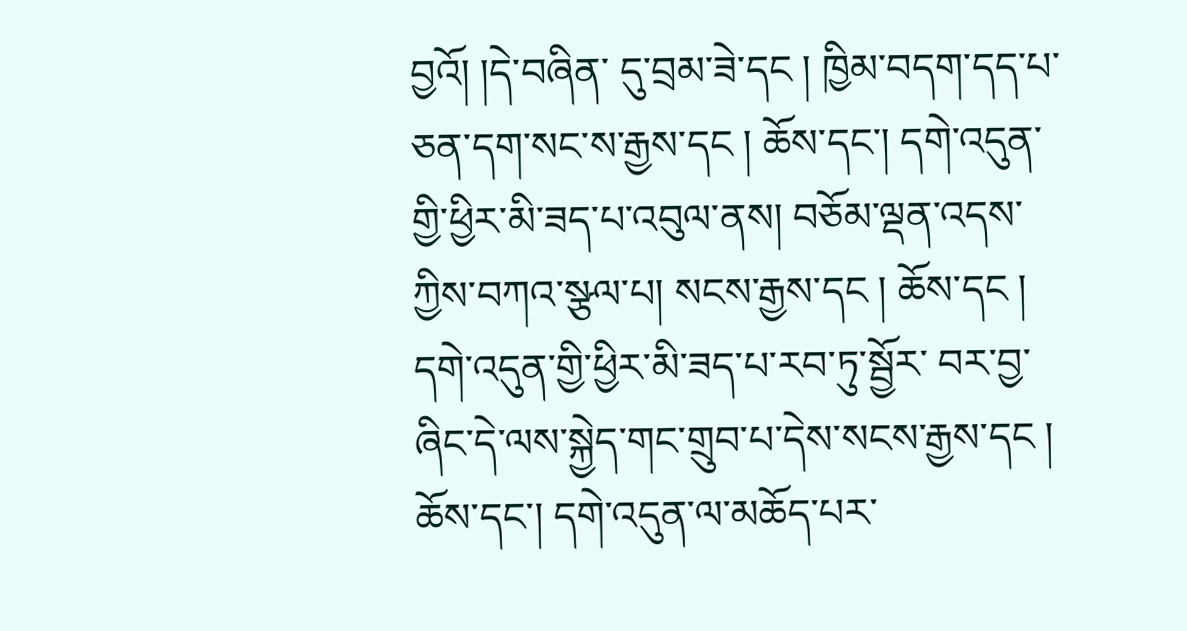བྱའོ། །དེ་བཞིན་ དུ་བྲམ་ཟེ་དང ། ཁྱིམ་བདག་དད་པ་ཅན་དག་སང་ས་རྒྱས་དང ། ཆོས་དང་། དགེ་འདུན་གྱི་ཕྱིར་མི་ཟད་པ་འབུལ་ནས། བཅོམ་ལྡན་འདས་ཀྱིས་བཀའ་སྩལ་པ། སངས་རྒྱས་དང ། ཆོས་དང ། དགེ་འདུན་གྱི་ཕྱིར་མི་ཟད་པ་རབ་ཏུ་སྦྱོར་ བར་བྱ་ཞིང་དེ་ལས་སྐྱེད་གང་གྲུབ་པ་དེས་སངས་རྒྱས་དང ། ཆོས་དང་། དགེ་འདུན་ལ་མཆོད་པར་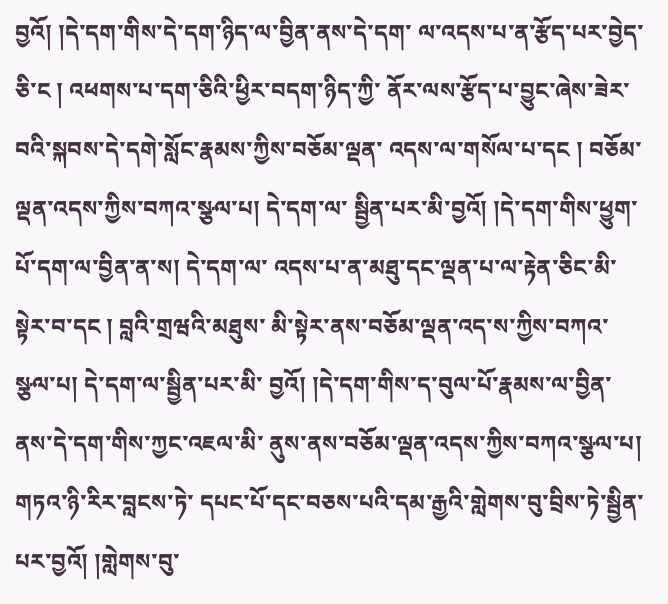བྱའོ། །དེ་དག་གིས་དེ་དག་ཉིད་ལ་བྱིན་ནས་དེ་དག་ ལ་འདས་པ་ན་རྩོད་པར་བྱེད་ཅི་ང ། འཕགས་པ་དག་ཅིའི་ཕྱིར་བདག་ཉིད་ཀྱི་ ནོར་ལས་རྩོད་པ་བྱུང་ཞེས་ཟེར་བའི་སྐབས་དེ་དགེ་སློང་རྣམས་ཀྱིས་བཅོམ་ལྡན་ འདས་ལ་གསོལ་པ་དང ། བཅོམ་ལྡན་འདས་ཀྱིས་བཀའ་སྩལ་པ། དེ་དག་ལ་ སྦྱིན་པར་མི་བྱའོ། །དེ་དག་གིས་ཕྱུག་པོ་དག་ལ་བྱིན་ན་ས། དེ་དག་ལ་ འདས་པ་ན་མཐུ་དང་ལྡན་པ་ལ་རྟེན་ཅིང་མི་སྟེར་བ་དང ། བླའི་གྲཝའི་མཐུས་ མི་སྟེར་ནས་བཅོམ་ལྡན་འད་ས་ཀྱིས་བཀའ་སྩལ་པ། དེ་དག་ལ་སྦྱིན་པར་མི་ བྱའོ། །དེ་དག་གིས་ད་བུལ་པོ་རྣམས་ལ་བྱིན་ནས་དེ་དག་གིས་ཀྱང་འཇལ་མི་ ནུས་ནས་བཅོམ་ལྡན་འདས་ཀྱིས་བཀའ་སྩལ་པ། གཏའ་ཉི་རིར་བླངས་ཏེ་ དཔང་པོ་དང་བཅས་པའི་དམ་རྒྱའི་གླེགས་བུ་བྲིས་ཏེ་སྦྱིན་པར་བྱའོ། །གླེགས་བུ་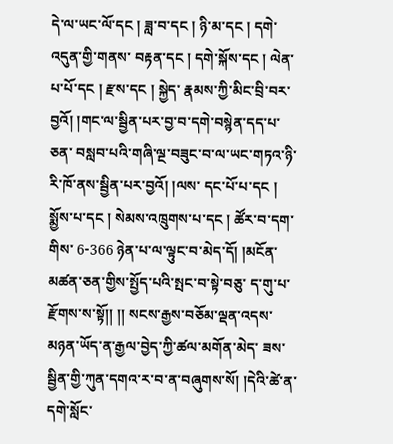དེ་ལ་ཡང་ལོ་དང ། ཟླ་བ་དང ། ཉི་མ་དང ། དགེ་འདུན་གྱི་གནས་ བརྟན་དང ། དགེ་སྐོས་དང ། ལེན་པ་པོ་དང ། རྫས་དང ། སྐྱེད་ རྣམས་ཀྱི་མིང་བྲི་བར་བྱའོ། །གང་ལ་སྦྱིན་པར་བྱ་བ་དགེ་བསྙེན་དད་པ་ཅན་ བསླབ་པའི་གཞི་ལྔ་བཟུང་བ་ལ་ཡང་གཏའ་ཉི་རི་ཁོ་ནས་སྦྱིན་པར་བྱའོ། །ལས་ དང་པོ་པ་དང ། སྨྱོས་པ་དང ། སེམས་འཁྲུགས་པ་དང ། ཚོར་བ་དག་གིས་ 6-366 ཉེན་པ་ལ་ལྟུང་བ་མེད་དོ། །མངོན་མཚན་ཅན་གྱིས་སྤྱོད་པའི་སྤང་བ་སྟེ་བཅུ་ ད་གུ་པ་རྫོགས་ས་སྟོ།། །། སངས་རྒྱས་བཅོམ་ལྡན་འདས་མཉན་ཡོད་ན་རྒྱལ་བྱེད་ཀྱི་ཚལ་མགོན་མེད་ ཟས་སྦྱིན་གྱི་ཀུན་དགའ་ར་བ་ན་བཞུགས་སོ། །དེའི་ཚེ་ན་དགེ་སློང་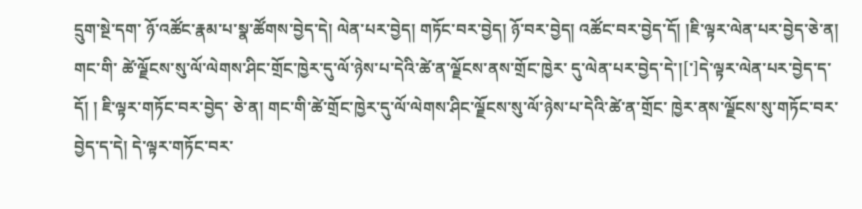དྲུག་སྔེ་དག་ ཉོ་འཚོང་རྣམ་པ་སྣ་ཚོགས་བྱེད་དེ། ལེན་པར་བྱེད། གཏོང་བར་བྱེད། ཉོ་བར་བྱེད། འཚོང་བར་བྱེད་དོ། །ཇི་ལྟར་ལེན་པར་བྱེད་ཅེ་ན། གང་གི་ ཚེ་ལྗོངས་སུ་ལོ་ལེགས་ཤིང་གྲོང་ཁྱེར་དུ་ལོ་ཉེས་པ་དེའི་ཚེ་ན་ལྗོངས་ནས་གྲོང་ཁྱེར་ དུ་ལེན་པར་བྱེད་དེ་།[་]དེ་ལྟར་ལེན་པར་བྱེད་ད་དོ། ། ཇི་ལྟར་གཏོང་བར་བྱེད་ ཅེ་ན། གང་གི་ཚེ་གྲོང་ཁྱེར་དུ་ལོ་ལེགས་ཤིང་ལྗོངས་སུ་ལོ་ཉེས་པ་དེའི་ཚེ་ན་གྲོང་ ཁྱེར་ནས་ལྗོངས་སུ་གཏོང་བར་བྱེད་ད་དེ། དེ་ལྟར་གཏོང་བར་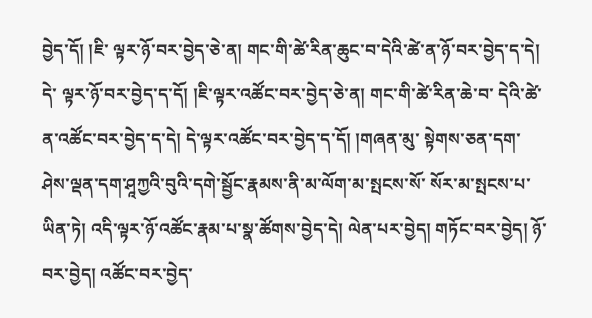བྱེད་དོ། །ཇི་ ལྟར་ཉོ་བར་བྱེད་ཅེ་ན། གང་གི་ཚེ་རིན་ཆུང་བ་དེའི་ཚེ་ན་ཉོ་བར་བྱེད་ད་དེ། དེ་ ལྟར་ཉོ་བར་བྱེད་ད་དོ། །ཇི་ལྟར་འཚོང་བར་བྱེད་ཅེ་ན། གང་གི་ཚེ་རིན་ཆེ་བ་ དེའི་ཚེ་ན་འཚོང་བར་བྱེད་ད་དེ། དེ་ལྟར་འཚོང་བར་བྱེད་ད་དོ། །གཞན་མུ་ སྟེགས་ཅན་དག་ཤེས་ལྡན་དག་ཤཱཀྱའི་བུའི་དགེ་སྦྱོང་རྣམས་ནི་མ་ལོག་མ་སྤངས་སོ་ སོར་མ་སྤངས་པ་ཡིན་ཏེ། འདི་ལྟར་ཉོ་འཚོང་རྣམ་པ་སྣ་ཚོགས་བྱེད་དེ། ལེན་པར་བྱེད། གཏོང་བར་བྱེད། ཉོ་བར་བྱེད། འཚོང་བར་བྱེད་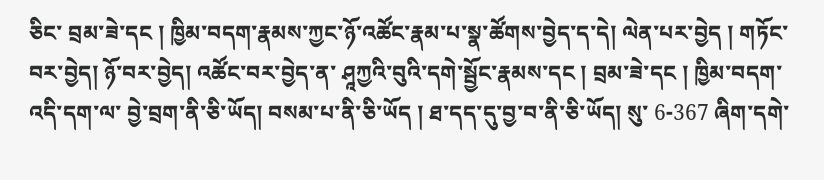ཅིང་ བྲམ་ཟེ་དང ། ཁྱིམ་བདག་རྣམས་ཀྱང་ཉོ་འཚོང་རྣམ་པ་སྣ་ཚོགས་བྱེད་ད་དེ། ལེན་པར་བྱེད ། གཏོང་བར་བྱེད། ཉོ་བར་བྱེད། འཚོང་བར་བྱེད་ན་ ཤཱཀྱའི་བུའི་དགེ་སྦྱོང་རྣམས་དང ། བྲམ་ཟེ་དང ། ཁྱིམ་བདག་འདི་དག་ལ་ བྱེ་བྲག་ནི་ཅི་ཡོད། བསམ་པ་ནི་ཅི་ཡོད ། ཐ་དད་དུ་བྱ་བ་ནི་ཅི་ཡོད། སུ་ 6-367 ཞིག་དགེ་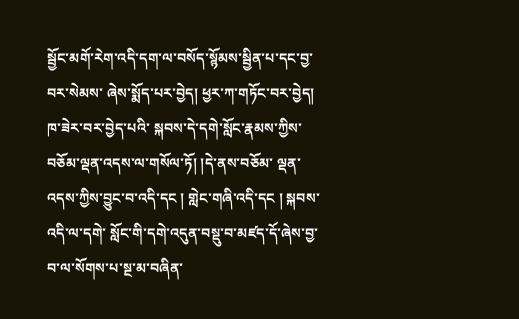སྦྱོང་མགོ་རེག་འདི་དག་ལ་བསོད་སྙོམས་སྦྱིན་པ་དང་བྱ་བར་སེམས་ ཞེས་སྨོད་པར་བྱེད། ཕྱར་ཀ་གཏོང་བར་བྱེད། ཁ་ཟེར་བར་བྱེད་པའི་ སྐབས་དེ་དགེ་སློང་རྣམས་ཀྱིས་བཅོམ་ལྡན་འདས་ལ་གསོལ་ཏོ། །དེ་ནས་བཅོམ་ ལྡན་འདས་ཀྱིས་བྱུང་བ་འདི་དང ། གླེང་གཞི་འདི་དང ། སྐབས་འདི་ལ་དགེ་ སློང་གི་དགེ་འདུན་བསྡུ་བ་མཛད་དོ་ཞེས་བྱ་བ་ལ་སོགས་པ་སྔ་མ་བཞིན་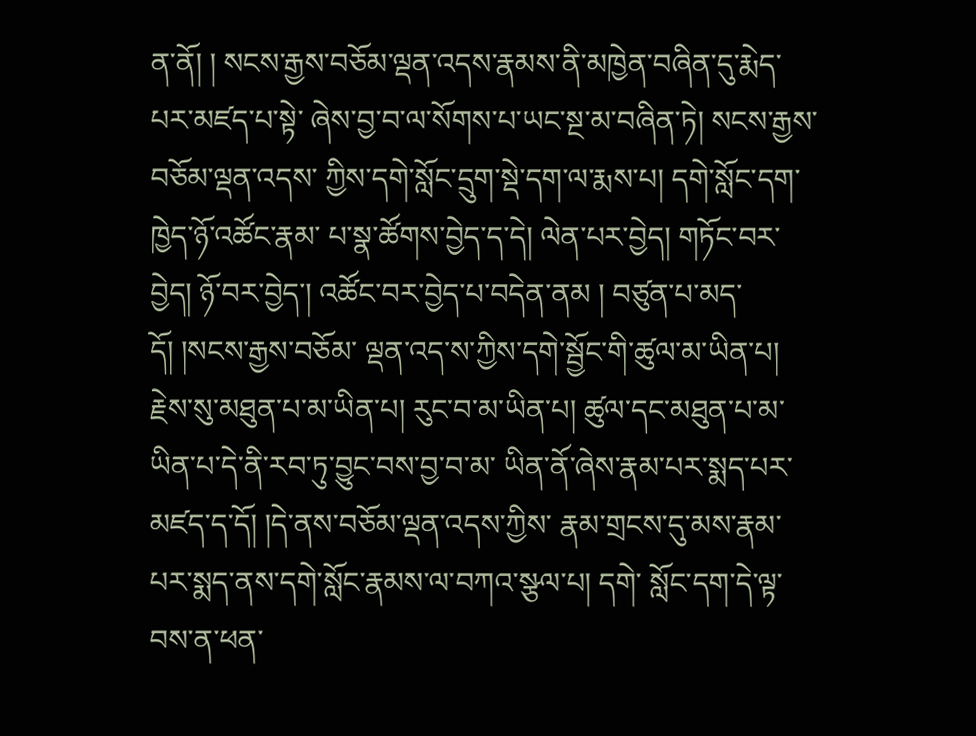ན་ནོ། ། སངས་རྒྱས་བཅོམ་ལྡན་འདས་རྣམས་ནི་མཁྱེན་བཞིན་དུ་རྨེད་པར་མཛད་པ་སྟེ་ ཞེས་བྱ་བ་ལ་སོགས་པ་ཡང་སྔ་མ་བཞིན་ཏེ། སངས་རྒྱས་བཅོམ་ལྡན་འདས་ ཀྱིས་དགེ་སློང་དྲུག་སྡེ་དག་ལ་རྨས་པ། དགེ་སློང་དག་ཁྱེད་ཉོ་འཚོང་རྣམ་ པ་སྣ་ཚོགས་བྱེད་ད་དེ། ལེན་པར་བྱེད། གཏོང་བར་བྱེད། ཉོ་བར་བྱེད་། འཚོང་བར་བྱེད་པ་བདེན་ནམ ། བཙུན་པ་མད་དོ། །སངས་རྒྱས་བཅོམ་ ལྡན་འད་ས་ཀྱིས་དགེ་སྦྱོང་གི་ཚུལ་མ་ཡིན་པ། རྗེས་སུ་མཐུན་པ་མ་ཡིན་པ། རུང་བ་མ་ཡིན་པ། ཚུལ་དང་མཐུན་པ་མ་ཡིན་པ་དེ་ནི་རབ་ཏུ་བྱུང་བས་བྱ་བ་མ་ ཡིན་ནོ་ཞེས་རྣམ་པར་སྨད་པར་མཛད་ད་དོ། །དེ་ནས་བཅོམ་ལྡན་འདས་ཀྱིས་ རྣམ་གྲངས་དུ་མས་རྣམ་པར་སྨད་ནས་དགེ་སློང་རྣམས་ལ་བཀའ་སྩལ་པ། དགེ་ སློང་དག་དེ་ལྟ་བས་ན་ཕན་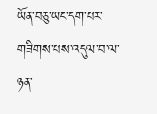ཡོན་བཅུ་ཡང་དག་པར་གཟིགས་པས་འདུལ་བ་ལ་ཉན་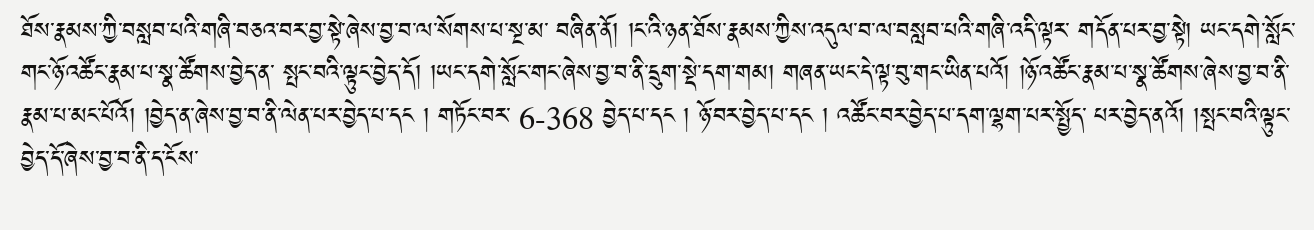ཐོས་རྣམས་ཀྱི་བསླབ་པའི་གཞི་བཅའ་བར་བྱ་སྟེ་ཞེས་བྱ་བ་ལ་སོགས་པ་སྔ་མ་ བཞིན་ནོ། །ང་འི་ཉན་ཐོས་རྣམས་ཀྱིས་འདུལ་བ་ལ་བསླབ་པའི་གཞི་འདི་ལྟར་ གདོན་པར་བྱ་སྟེ། ཡང་དགེ་སློང་གང་ཉོ་འཚོང་རྣམ་པ་སྣ་ཚོགས་བྱེད་ན་ སྤང་བའི་ལྟུང་བྱེད་དོ། །ཡང་དགེ་སློང་གང་ཞེས་བྱ་བ་ནི་དྲུག་སྡེ་དག་གམ། གཞན་ཡང་དེ་ལྟ་བུ་གང་ཡིན་པའོ། །ཉོ་འཚོང་རྣམ་པ་སྣ་ཚོགས་ཞེས་བྱ་བ་ནི་ རྣམ་པ་མང་པོའོ། །བྱེད་ན་ཞེས་བྱ་བ་ནི་ལེན་པར་བྱེད་པ་དང ། གཏོང་བར་ 6-368 བྱེད་པ་དང ། ཉོ་བར་བྱེད་པ་དང ། འཚོང་བར་བྱེད་པ་དག་ལྷག་པར་སྤྱོད་ པར་བྱེད་ནའོ། །སྤང་བའི་ལྟུང་བྱེད་དོ་ཞེས་བྱ་བ་ནི་ད་ངོས་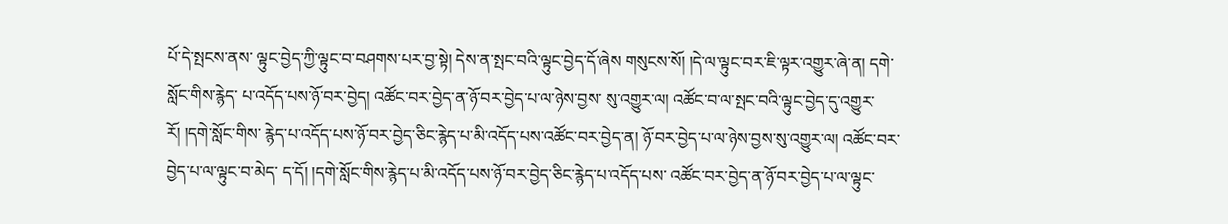པོ་དེ་སྤངས་ནས་ ལྟུང་བྱེད་ཀྱི་ལྟུང་བ་བཤགས་པར་བྱ་སྟེ། དེས་ན་སྤང་བའི་ལྟུང་བྱེད་དོ་ཞེས གསུངས་སོ། །དེ་ལ་ལྟུང་བར་ཇི་ལྟར་འགྱུར་ཞེ་ན། དགེ་སློང་གིས་རྙེད་ པ་འདོད་པས་ཉོ་བར་བྱེད། འཚོང་བར་བྱེད་ན་ཉོ་བར་བྱེད་པ་ལ་ཉེས་བྱས་ སུ་འགྱུར་ལ། འཚོང་བ་ལ་སྤང་བའི་ལྟུང་བྱེད་དུ་འགྱུར་རོ། །དགེ་སློང་གིས་ རྙེད་པ་འདོད་པས་ཉོ་བར་བྱེད་ཅིང་རྙེད་པ་མི་འདོད་པས་འཚོང་བར་བྱེད་ན། ཉོ་བར་བྱེད་པ་ལ་ཉེས་བྱས་སུ་འགྱུར་ལ། འཚོང་བར་བྱེད་པ་ལ་ལྟུང་བ་མེད་ ད་དོ། །དགེ་སློང་གིས་རྙེད་པ་མི་འདོད་པས་ཉོ་བར་བྱེད་ཅིང་རྙེད་པ་འདོད་པས་ འཚོང་བར་བྱེད་ན་ཉོ་བར་བྱེད་པ་ལ་ལྟུང་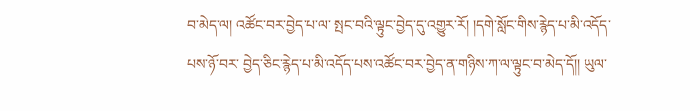བ་མེད་ལ། འཚོང་བར་བྱེད་པ་ལ་ སྤང་བའི་ལྟུང་བྱེད་དུ་འགྱུར་རོ། །དགེ་སློང་གིས་རྙེད་པ་མི་འདོད་པས་ཉོ་བར་ བྱེད་ཅིང་རྙེད་པ་མི་འདོད་པས་འཚོང་བར་བྱེད་ན་གཉིས་ཀ་ལ་ལྟུང་བ་མེད་དོ།། ཡུལ་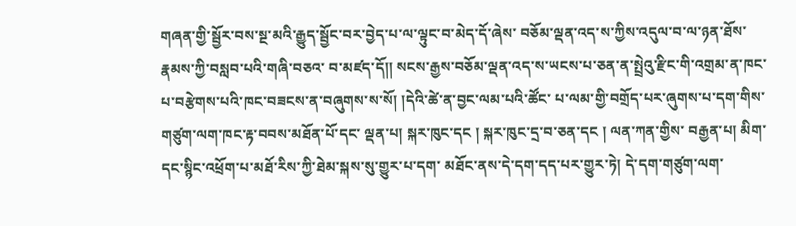གཞན་གྱི་སྦྱོར་བས་སྔ་མའི་རྒྱུད་སྦྱོང་བར་བྱེད་པ་ལ་ལྟུང་བ་མེད་དོ་ཞེས་ བཅོམ་ལྡན་འད་ས་ཀྱིས་འདུལ་བ་ལ་ཉན་ཐོས་རྣམས་ཀྱི་བསླབ་པའི་གཞི་བཅའ་ བ་མཛད་དོ།། སངས་རྒྱས་བཅོམ་ལྡན་འད་ས་ཡངས་པ་ཅན་ན་སྤྲེའུ་རྫིང་གི་འགྲམ་ན་ཁང་ པ་བརྩེགས་པའི་ཁང་བཟངས་ན་བཞུགས་ས་སོ། །དེའི་ཚེ་ན་བྱང་ལམ་པའི་ཚོང་ པ་ལམ་གྱི་བགྲོད་པར་ཞུགས་པ་དག་གིས་གཙུག་ལག་ཁང་རྟ་བབས་མཐོན་པོ་དང་ ལྡན་པ། སྐར་ཁུང་དང ། སྐར་ཁུང་དྲ་བ་ཅན་དང ། ལན་ཀན་གྱིས་ བརྒྱན་པ། མིག་དང་སྙིང་འཕྲོག་པ་མཐོ་རིས་ཀྱི་ཐེམ་སྐས་སུ་གྱུར་པ་དག་ མཐོང་ནས་དེ་དག་དད་པར་གྱུར་ཏེ། དེ་དག་གཙུག་ལག་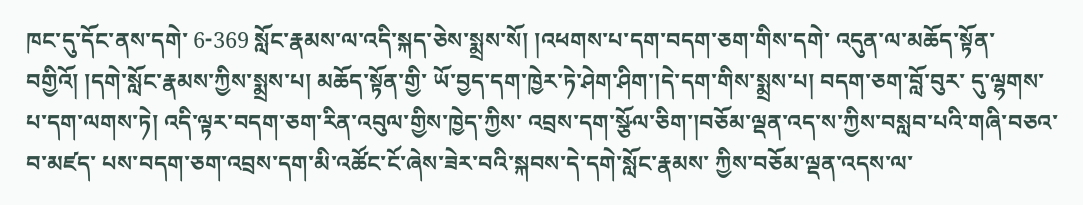ཁང་དུ་དོང་ནས་དགེ་ 6-369 སློང་རྣམས་ལ་འདི་སྐད་ཅེས་སྨྲས་སོ། །འཕགས་པ་དག་བདག་ཅག་གིས་དགེ་ འདུན་ལ་མཆོད་སྟོན་བགྱིའོ། །དགེ་སློང་རྣམས་ཀྱིས་སྨྲས་པ། མཆོད་སྟོན་གྱི་ ཡོ་བྱད་དག་ཁྱེར་ཏེ་ཤེག་ཤིག་།དེ་དག་གིས་སྨྲས་པ། བདག་ཅག་བློ་བུར་ དུ་ལྷགས་པ་དག་ལགས་ཏེ། འདི་ལྟར་བདག་ཅག་རིན་འབུལ་གྱིས་ཁྱེད་ཀྱིས་ འབྲས་དག་སྩོལ་ཅིག་།བཅོམ་ལྡན་འད་ས་ཀྱིས་བསླབ་པའི་གཞི་བཅའ་བ་མཛད་ པས་བདག་ཅག་འབྲས་དག་མི་འཚོང་ངོ་ཞེས་ཟེར་བའི་སྐབས་དེ་དགེ་སློང་རྣམས་ ཀྱིས་བཅོམ་ལྡན་འདས་ལ་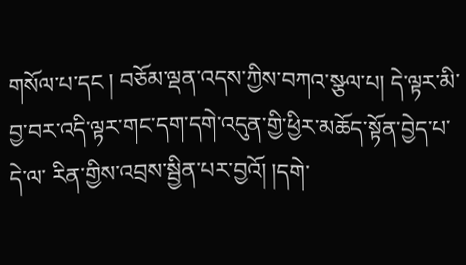གསོལ་པ་དང ། བཅོམ་ལྡན་འདས་ཀྱིས་བཀའ་སྩལ་པ། དེ་ལྟར་མི་བྱ་བར་འདི་ལྟར་གང་དག་དགེ་འདུན་གྱི་ཕྱིར་མཆོད་སྟོན་བྱེད་པ་དེ་ལ་ རིན་གྱིས་འབྲས་སྦྱིན་པར་བྱའོ། །དགེ་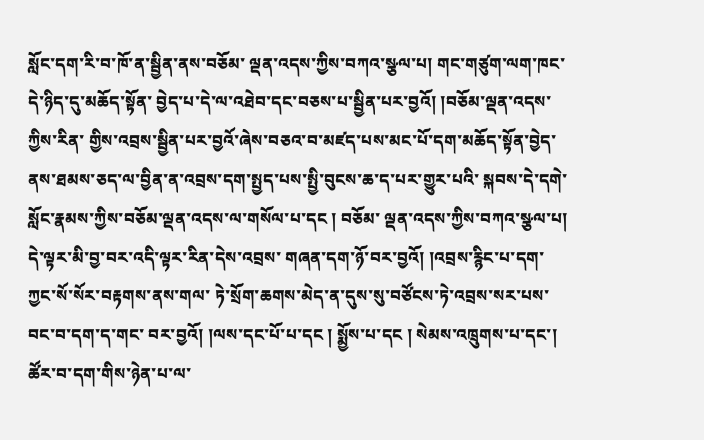སློང་དག་རི་བ་ཁོ་ན་སྦྱིན་ནས་བཅོམ་ ལྡན་འདས་ཀྱིས་བཀའ་སྩལ་པ། གང་གཙུག་ལག་ཁང་དེ་ཉིད་དུ་མཆོད་སྟོན་ བྱེད་པ་དེ་ལ་འཐེབ་དང་བཅས་པ་སྦྱིན་པར་བྱའོ། །བཅོམ་ལྡན་འདས་ཀྱིས་རིན་ གྱིས་འབྲས་སྦྱིན་པར་བྱའོ་ཞེས་བཅའ་བ་མཛད་པས་མང་པོ་དག་མཆོད་སྟོན་བྱེད་ ནས་ཐམས་ཅད་ལ་བྱིན་ན་འབྲས་དག་སྤྱད་པས་སྤྱི་བུངས་ཆ་ད་པར་གྱུར་པའི་ སྐབས་དེ་དགེ་སློང་རྣམས་ཀྱིས་བཅོམ་ལྡན་འདས་ལ་གསོལ་པ་དང ། བཅོམ་ ལྡན་འདས་ཀྱིས་བཀའ་སྩལ་པ། དེ་ལྟར་མི་བྱ་བར་འདི་ལྟར་རིན་དེས་འབྲས་ གཞན་དག་ཉོ་བར་བྱའོ། །འབྲས་རྙིང་པ་དག་ཀྱང་སོ་སོར་བརྟགས་ནས་གལ་ ཏེ་སྲོག་ཆགས་མེད་ན་དུས་སུ་བཙོངས་ཏེ་འབྲས་སར་པས་བང་བ་དག་ད་གང་ བར་བྱའོ། །ལས་དང་པོ་པ་དང ། སྨྱོས་པ་དང ། སེམས་འཁྲུགས་པ་དང་། ཚོར་བ་དག་གིས་ཉེན་པ་ལ་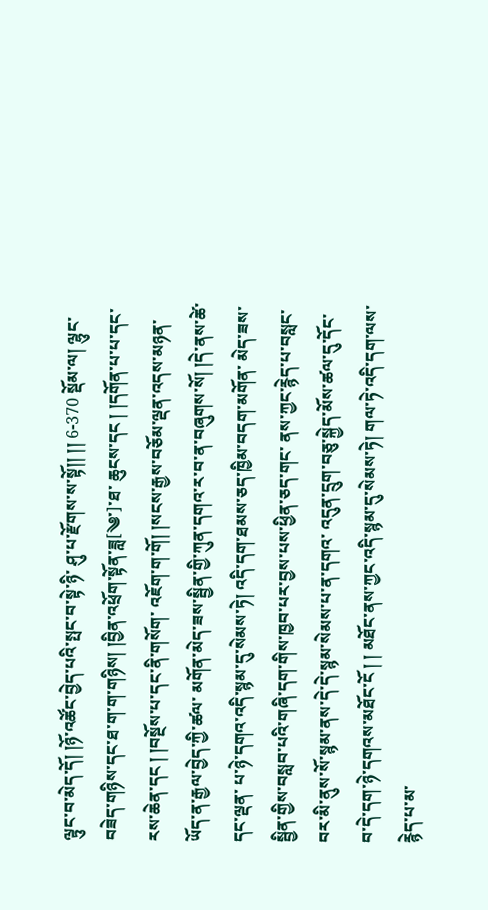ལྟུང་བ་མེད་དོ། །ཉོ་འཚོང་བྱེད་པའི་སྤང་བ་སྟེ་ཉི་ ཤུ་པ་རྫོགས་ས་སྟོ།། །། 6-370 སྡོམ་ལ། ལྷུང་བཟེད་གཉིས་དང་ཐ་ག་ག་གཉིས། །བྱིན་འཕྲོག་སྟོན་ཟླ[༄་]་ཐ་ ཆུངས་དང ། །དགོན་པ་པ་དང་རས་ཆེན་དང ། །བསྔོས་པ་དང་ནི་གསོག་ འཇོག་ག་གོ། །སངས་རྒྱས་བཅོམ་ལྡན་འདས་མཉན་ཡོད་ན་རྒྱལ་བྱེད་ཀྱི་ཚལ་ མགོན་མེད་ཟས་སྦྱིན་གྱི་ཀུན་དགའ་ར་བ་ན་བཞུགས་སོ། །དེ་ནས་ཚེ་དང་ལྡན་ པ་ཉེ་དགའ་འདི་སྙམ་དུ་སེམས་ཏེ། འདི་དག་ཐམས་ཅད་ཁྱིམ་བདག་མགོན་ མེད་ཟས་སྦྱིན་གྱིས་བསླབ་པའི་གཞི་དག་གིས་ཁྱབ་པར་བྱས་པས་ཕྱིན་ཅད་གང་ ནས་ཀྱང་རྙེད་པ་བསླང་བར་མི་ནུས་སོ་སྙམ་ནས་དེ་དེ་སྙམ་སེམས་པ་ན་དགའ་ འདུན་དྲུག་བཅུ་སྐྱེད་མོས་ཚལ་དུ་དོང་བ་དེ་དག་ཉེ་དགའས་མཐོང་ངོ ། ། མཐོང་ནས་ཀྱང་འདི་སྙམ་དུ་སེམས་ཏེ། གལ་ཏེ་འདི་དག་ལས་རྙེད་པ་མ་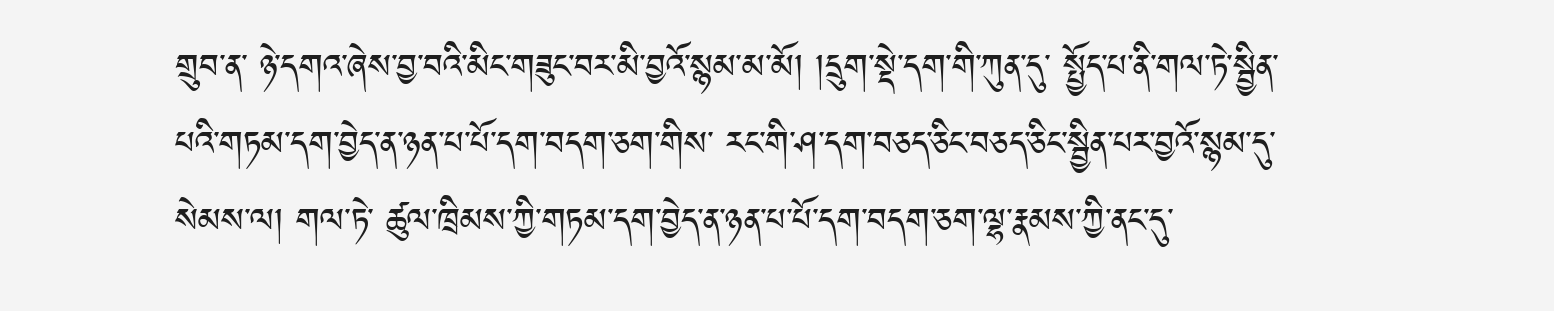གྲུབ་ན་ ཉེ་དགའ་ཞེས་བྱ་བའི་མིང་གཟུང་བར་མི་བྱའོ་སྙམ་མ་མོ། །དྲུག་སྡེ་དག་གི་ཀུན་དུ་ སྤྱོད་པ་ནི་གལ་ཏེ་སྦྱིན་པའི་གཏམ་དག་བྱེད་ན་ཉན་པ་པོ་དག་བདག་ཅག་གིས་ རང་གི་ཤ་དག་བཅད་ཅིང་བཅད་ཅིང་སྦྱིན་པར་བྱའོ་སྙམ་དུ་སེམས་ལ། གལ་ཏེ་ ཚུལ་ཁྲིམས་ཀྱི་གཏམ་དག་བྱེད་ན་ཉན་པ་པོ་དག་བདག་ཅག་ལྷ་རྣམས་ཀྱི་ནང་དུ་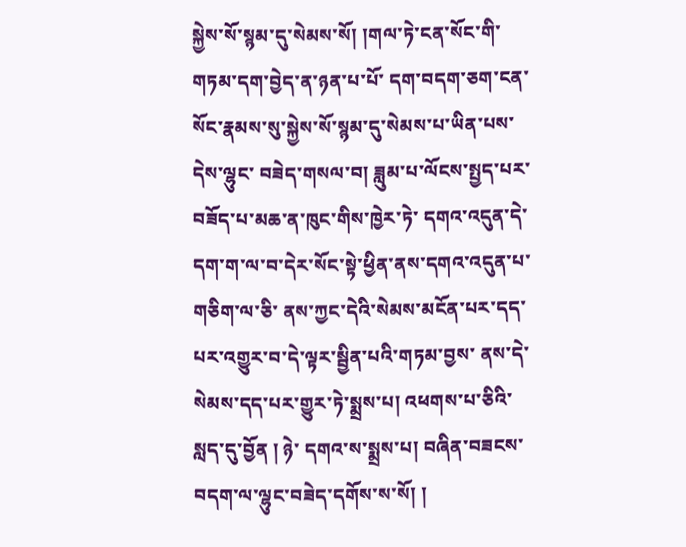སྐྱེས་སོ་སྙམ་དུ་སེམས་སོ། །གལ་ཏེ་ངན་སོང་གི་གཏམ་དག་བྱེད་ན་ཉན་པ་པོ་ དག་བདག་ཅག་ངན་སོང་རྣམས་སུ་སྐྱེས་སོ་སྙམ་དུ་སེམས་པ་ཡིན་པས་དེས་ལྷུང་ བཟེད་གསལ་བ། ཟླུམ་པ་ལོངས་སྤྱད་པར་བཟོད་པ་མཆ་ན་ཁུང་གིས་ཁྱེར་ཏེ་ དགའ་འདུན་དེ་དག་ག་ལ་བ་དེར་སོང་སྟེ་ཕྱིན་ནས་དགའ་འདུན་པ་གཅིག་ལ་ཅི་ ནས་ཀྱང་དེའི་སེམས་མངོན་པར་དད་པར་འགྱུར་བ་དེ་ལྟར་སྦྱིན་པའི་གཏམ་བྱས་ ནས་དེ་སེམས་དད་པར་གྱུར་ཏེ་སྨྲས་པ། འཕགས་པ་ཅིའི་སླད་དུ་བྱོན ། ཉེ་ དགའ་ས་སྨྲས་པ། བཞིན་བཟངས་བདག་ལ་ལྷུང་བཟེད་དགོས་ས་སོ། །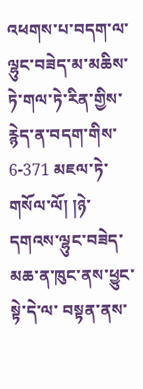འཕགས་པ་བདག་ལ་ལྷུང་བཟེད་མ་མཆིས་ཏེ་གལ་ཏེ་རིན་གྱིས་རྙེད་ན་བདག་གིས་ 6-371 མཇལ་ཏེ་གསོལ་ལོ། །ཉེ་དགའས་ལྷུང་བཟེད་མཆ་ན་ཁུང་ནས་ཕྱུང་སྟེ་དེ་ལ་ བསྟན་ནས་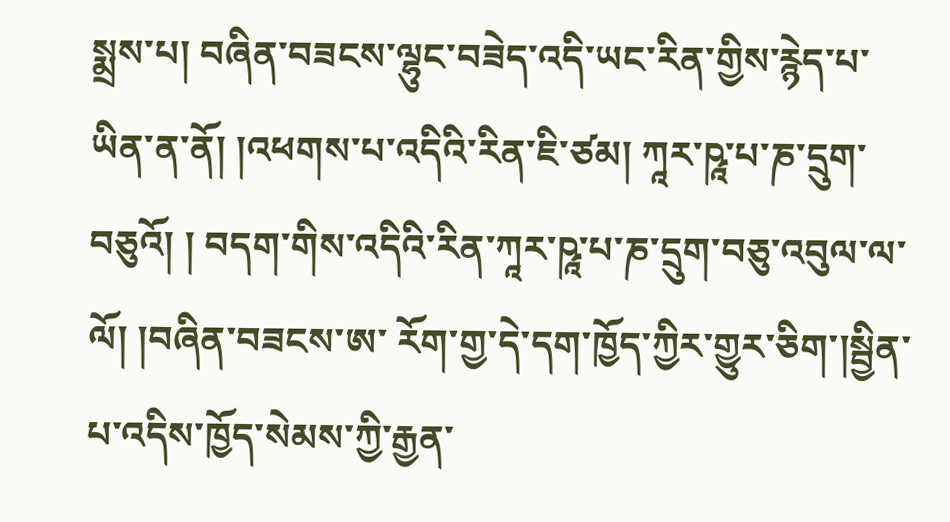སྨྲས་པ། བཞིན་བཟངས་ལྷུང་བཟེད་འདི་ཡང་རིན་གྱིས་རྙེད་པ་ ཡིན་ན་ནོ། །འཕགས་པ་འདིའི་རིན་ཇི་ཙམ། ཀཱར་ཥཱ་པ་ཎ་དྲུག་བཅུའོ། ། བདག་གིས་འདིའི་རིན་ཀཱར་ཥཱ་པ་ཎ་དྲུག་བཅུ་འབུལ་ལ་ལོ། །བཞིན་བཟངས་ཨ་ རོག་གྱ་དེ་དག་ཁྱོད་ཀྱིར་གྱུར་ཅིག་།སྦྱིན་པ་འདིས་ཁྱོད་སེམས་ཀྱི་རྒྱན་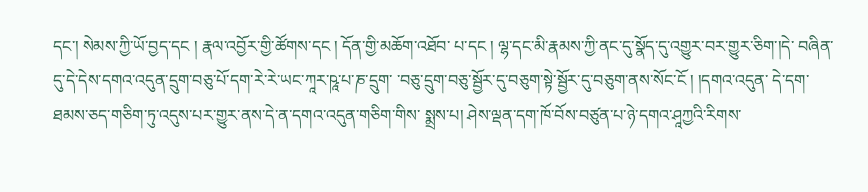དང་། སེམས་ཀྱི་ཡོ་བྱད་དང ། རྣལ་འབྱོར་གྱི་ཚོགས་དང ། དོན་གྱི་མཆོག་འཐོབ་ པ་དང ། ལྷ་དང་མི་རྣམས་ཀྱི་ནང་དུ་སྣོད་དུ་འགྱུར་བར་གྱུར་ཅིག་།དེ་ བཞིན་དུ་དེ་དེས་དགའ་འདུན་དྲུག་བཅུ་པོ་དག་རེ་རེ་ཡང་ཀཱར་ཥཱ་པ་ཎ་དྲུག་ ་བཅུ་དྲུག་བཅུ་སྦྱོར་དུ་བཅུག་སྟེ་སྦྱོར་དུ་བཅུག་ནས་སོང་ངོ ། །དགའ་འདུན་ དེ་དག་ཐམས་ཅད་གཅིག་ཏུ་འདུས་པར་གྱུར་ནས་དེ་ན་དགའ་འདུན་གཅིག་གིས་ སྨྲས་པ། ཤེས་ལྡན་དག་ཁོ་བོས་བཙུན་པ་ཉེ་དགའ་ཤཱཀྱའི་རིགས་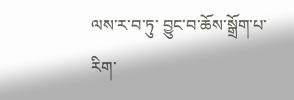ལས་ར་བ་ཏུ་ བྱུང་བ་ཆོས་སྒྲོག་པ་རིག་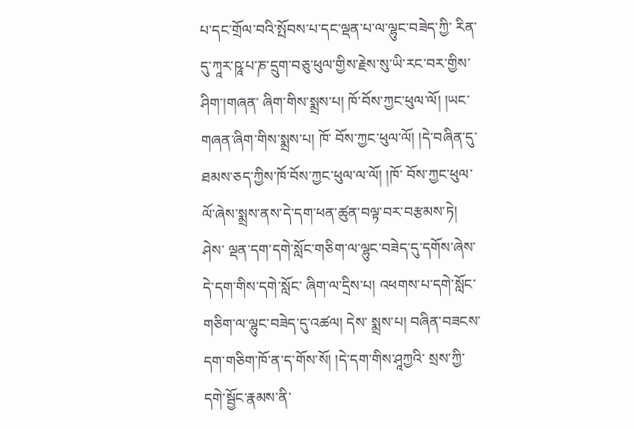པ་དང་གྲོལ་བའི་སྤོབས་པ་དང་ལྡན་པ་ལ་ལྷུང་བཟེད་ཀྱི་ རིན་དུ་ཀཱར་ཥཱ་པ་ཎ་དྲུག་བཅུ་ཕུལ་གྱིས་རྗེས་སུ་ཡི་རང་བར་གྱིས་ཤིག་།གཞན་ ཞིག་གིས་སྨྲས་པ། ཁོ་བོས་ཀྱང་ཕུལ་ལོ། །ཡང་གཞན་ཞིག་གིས་སྨྲས་པ། ཁོ་ བོས་ཀྱང་ཕུལ་ལོ། །དེ་བཞིན་དུ་ཐམས་ཅད་ཀྱིས་ཁོ་བོས་ཀྱང་ཕུལ་ལ་ལོ། །ཁོ་ བོས་ཀྱང་ཕུལ་ལོ་ཞེས་སྨྲས་ནས་དེ་དག་ཕན་ཚུན་བལྟ་བར་བརྩམས་ཏེ། ཤེས་ ལྡན་དག་དགེ་སློང་གཅིག་ལ་ལྷུང་བཟེད་དུ་དགོས་ཞེས་དེ་དག་གིས་དགེ་སློང་ ཞིག་ལ་དྲིས་པ། འཕགས་པ་དགེ་སློང་གཅིག་ལ་ལྷུང་བཟེད་དུ་འཚལ། དེས་ སྨྲས་པ། བཞིན་བཟངས་དག་གཅིག་ཁོ་ན་ད་གོས་སོ། །དེ་དག་གིས་ཤཱཀྱའི་ སྲས་ཀྱི་དགེ་སྦྱོང་རྣམས་ནི་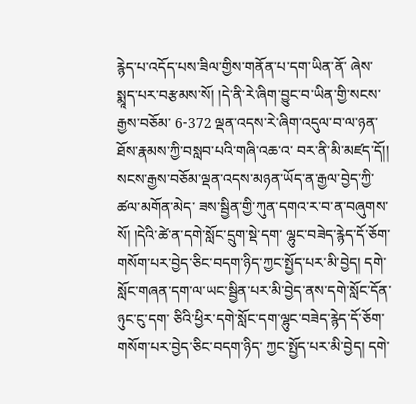རྙེད་པ་འདོད་པས་ཟིལ་གྱིས་གནོན་པ་དག་ཡིན་ནོ་ ཞེས་སྨཱད་པར་བརྩམས་སོ། །དེ་ནི་རེ་ཞིག་བྱུང་བ་ཡིན་གྱི་སངས་རྒྱས་བཅོམ་ 6-372 ལྡན་འདས་རེ་ཞིག་འདུལ་བ་ལ་ཉན་ཐོས་རྣམས་ཀྱི་བསླབ་པའི་གཞི་འཆ་འ་ བར་ནི་མི་མཛད་དོ།། སངས་རྒྱས་བཅོམ་ལྡན་འདས་མཉན་ཡོད་ན་རྒྱལ་བྱེད་ཀྱི་ཚལ་མགོན་མེད་ ཟས་སྦྱིན་གྱི་ཀུན་དགའ་ར་བ་ན་བཞུགས་སོ། །དེའི་ཚེ་ན་དགེ་སློང་དྲུག་སྡེ་དག་ ལྷུང་བཟེད་རྙེད་དོ་ཅོག་གསོག་པར་བྱེད་ཅིང་བདག་ཉིད་ཀྱང་སྤྱོད་པར་མི་བྱེད། དགེ་སློང་གཞན་དག་ལ་ཡང་སྦྱིན་པར་མི་བྱེད་ནས་དགེ་སློང་དོན་ཉུང་ངུ་དག་ ཅིའི་ཕྱིར་དགེ་སློང་དག་ལྷུང་བཟེད་རྙེད་དོ་ཅོག་གསོག་པར་བྱེད་ཅིང་བདག་ཉིད་ ཀྱང་སྤྱོད་པར་མི་བྱེད། དགེ་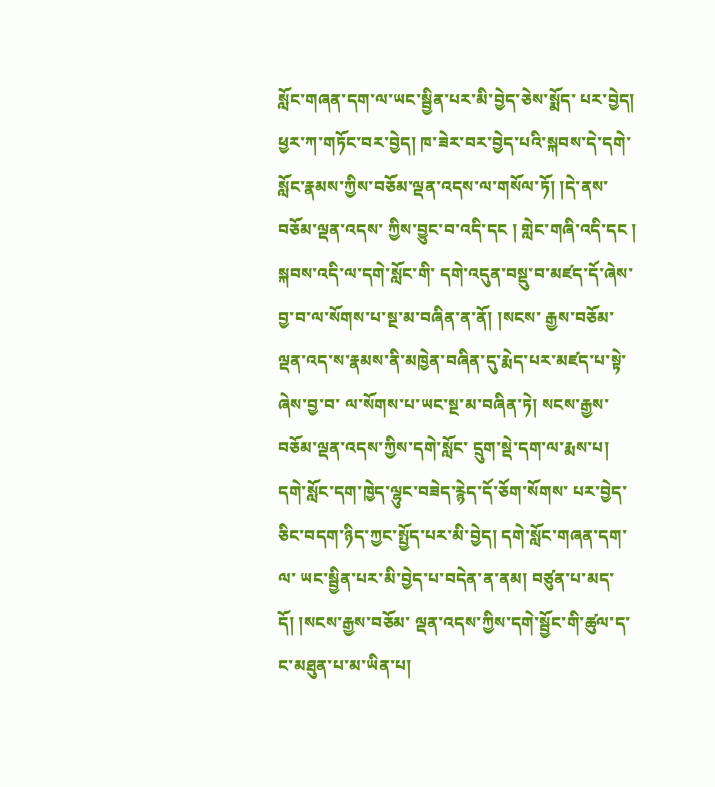སློང་གཞན་དག་ལ་ཡང་སྦྱིན་པར་མི་བྱེད་ཅེས་སྨོད་ པར་བྱེད། ཕྱར་ཀ་གཏོང་བར་བྱེད། ཁ་ཟེར་བར་བྱེད་པའི་སྐབས་དེ་དགེ་ སློང་རྣམས་ཀྱིས་བཅོམ་ལྡན་འདས་ལ་གསོལ་ཏོ། །དེ་ནས་བཅོམ་ལྡན་འདས་ ཀྱིས་བྱུང་བ་འདི་དང ། གླེང་གཞི་འདི་དང ། སྐབས་འདི་ལ་དགེ་སློང་གི་ དགེ་འདུན་བསྡུ་བ་མཛད་དོ་ཞེས་བྱ་བ་ལ་སོགས་པ་སྔ་མ་བཞིན་ན་ནོ། །སངས་ རྒྱས་བཅོམ་ལྡན་འད་ས་རྣམས་ནི་མཁྱེན་བཞིན་དུ་རྨེད་པར་མཛད་པ་སྟེ་ཞེས་བྱ་བ་ ལ་སོགས་པ་ཡང་སྔ་མ་བཞིན་ཏེ། སངས་རྒྱས་བཅོམ་ལྡན་འདས་ཀྱིས་དགེ་སློང་ དྲུག་སྡེ་དག་ལ་རྨས་པ། དགེ་སློང་དག་ཁྱེད་ལྷུང་བཟེད་རྙེད་དོ་ཅོག་སོགས་ པར་བྱེད་ཅིང་བདག་ཉིད་ཀྱང་སྤྱོད་པར་མི་བྱེད། དགེ་སློང་གཞན་དག་ལ་ ཡང་སྦྱིན་པར་མི་བྱེད་པ་བདེན་ན་ནམ། བཙུན་པ་མད་དོ། །སངས་རྒྱས་བཅོམ་ ལྡན་འདས་ཀྱིས་དགེ་སྦྱོང་གི་ཚུལ་ད་ང་མཐུན་པ་མ་ཡིན་པ།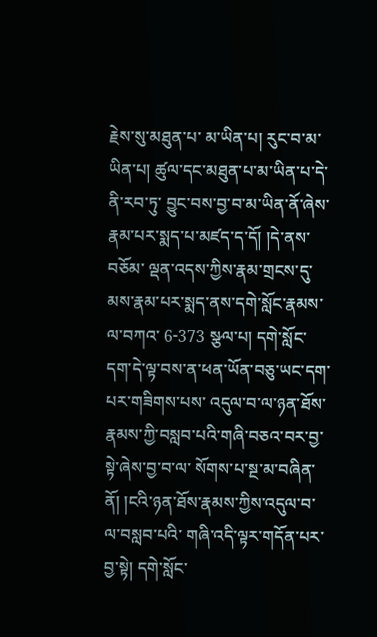རྗེས་སུ་མཐུན་པ་ མ་ཡིན་པ། རུང་བ་མ་ཡིན་པ། ཚུལ་དང་མཐུན་པ་མ་ཡིན་པ་དེ་ནི་རབ་ཏུ་ བྱུང་བས་བྱ་བ་མ་ཡིན་ནོ་ཞེས་རྣམ་པར་སྨད་པ་མཛད་ད་དོ། །དེ་ནས་བཅོམ་ ལྡན་འདས་ཀྱིས་རྣམ་གྲངས་དུ་མས་རྣམ་པར་སྨད་ནས་དགེ་སློང་རྣམས་ལ་བཀའ་ 6-373 སྩལ་པ། དགེ་སློང་དག་དེ་ལྟ་བས་ན་ཕན་ཡོན་བཅུ་ཡང་དག་པར་གཟིགས་པས་ འདུལ་བ་ལ་ཉན་ཐོས་རྣམས་ཀྱི་བསླབ་པའི་གཞི་བཅའ་བར་བྱ་སྟེ་ཞེས་བྱ་བ་ལ་ སོགས་པ་སྔ་མ་བཞིན་ནོ། །ངའི་ཉན་ཐོས་རྣམས་ཀྱིས་འདུལ་བ་ལ་བསླབ་པའི་ གཞི་འདི་ལྟར་གདོན་པར་བྱ་སྟེ། དགེ་སློང་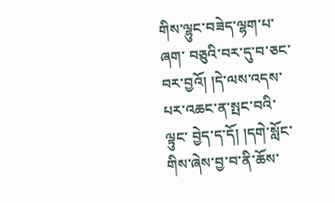གིས་ལྷུང་བཟེད་ལྷག་པ་ཞག་ བཅུའི་བར་དུ་བ་ཅང་བར་བྱའོ། །དེ་ལས་འདས་པར་འཆང་ན་སྤང་བའི་ལྟུང་ བྱེད་ད་དོ། །དགེ་སློང་གིས་ཞེས་བྱ་བ་ནི་ཆོས་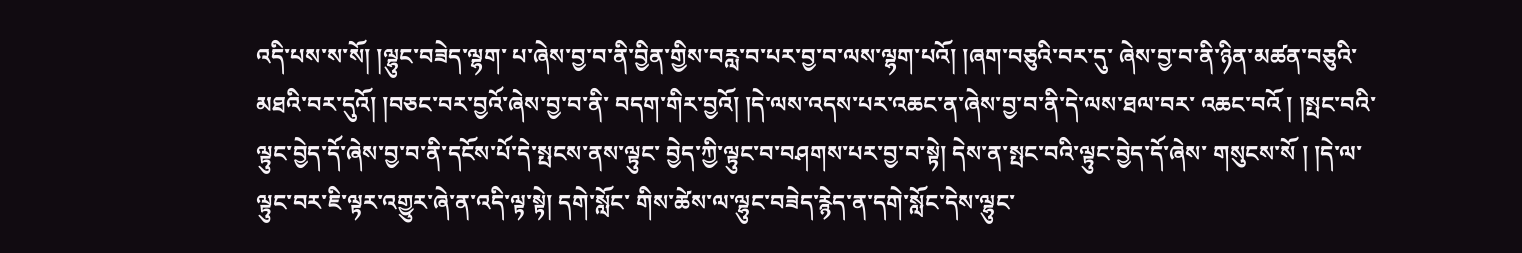འདི་པས་ས་སོ། །ལྷུང་བཟེད་ལྷག་ པ་ཞེས་བྱ་བ་ནི་བྱིན་གྱིས་བརླ་བ་པར་བྱ་བ་ལས་ལྷག་པའོ། །ཞག་བཅུའི་བར་དུ་ ཞེས་བྱ་བ་ནི་ཉིན་མཚན་བཅུའི་མཐའི་བར་དུའོ། །བཅང་བར་བྱའོ་ཞེས་བྱ་བ་ནི་ བདག་གིར་བྱའོ། །དེ་ལས་འདས་པར་འཆང་ན་ཞེས་བྱ་བ་ནི་དེ་ལས་ཐལ་བར་ འཆང་བའོ ། །སྤང་བའི་ལྟུང་བྱེད་དོ་ཞེས་བྱ་བ་ནི་དངོས་པོ་དེ་སྤངས་ནས་ལྟུང་ བྱེད་ཀྱི་ལྟུང་བ་བཤགས་པར་བྱ་བ་སྟེ། དེས་ན་སྤང་བའི་ལྟུང་བྱེད་དོ་ཞེས་ གསུངས་སོ ། །དེ་ལ་ལྟུང་བར་ཇི་ལྟར་འགྱུར་ཞེ་ན་འདི་ལྟ་སྟེ། དགེ་སློང་ གིས་ཚེས་ལ་ལྷུང་བཟེད་རྙེད་ན་དགེ་སློང་དེས་ལྷུང་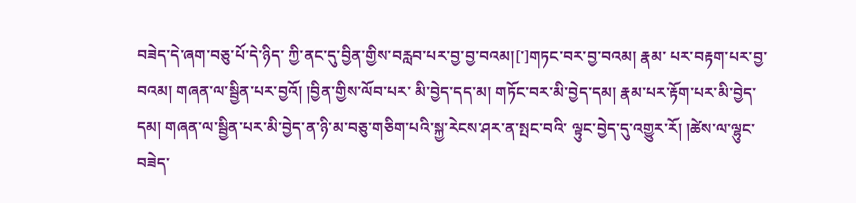བཟེད་དེ་ཞག་བཅུ་པོ་དེ་ཉིད་ ཀྱི་ནང་དུ་བྱིན་གྱིས་བརླབ་པར་བྱ་བྱ་བའམ།[་]གཏང་བར་བྱ་བའམ། རྣམ་ པར་བརྟག་པར་བྱ་བའམ། གཞན་ལ་སྦྱིན་པར་བྱའོ། །བྱིན་གྱིས་ལོབ་པར་ མི་བྱེད་དད་མ། གཏོང་བར་མི་བྱེད་དམ། རྣམ་པར་རྟོག་པར་མི་བྱེད་དམ། གཞན་ལ་སྦྱིན་པར་མི་བྱེད་ན་ཉི་མ་བཅུ་གཅིག་པའི་སྐྱ་རེངས་ཤར་ན་སྤང་བའི་ ལྟུང་བྱེད་དུ་འགྱུར་རོ། །ཚེས་ལ་ལྷུང་བཟེད་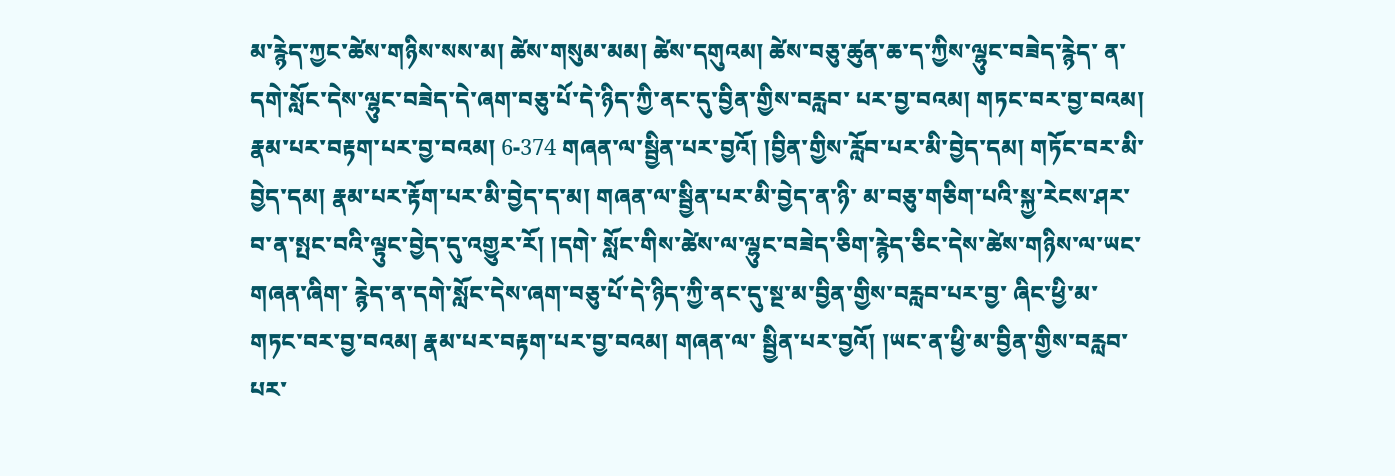མ་རྙེད་ཀྱང་ཚེས་གཉིས་སས་མ། ཚེས་གསུམ་མམ། ཚེས་དགུའམ། ཚེས་བཅུ་ཚུན་ཆ་ད་ཀྱིས་ལྷུང་བཟེད་རྙེད་ ན་དགེ་སློང་དེས་ལྷུང་བཟེད་དེ་ཞག་བཅུ་པོ་དེ་ཉིད་ཀྱི་ནང་དུ་བྱིན་གྱིས་བརླབ་ པར་བྱ་བའམ། གཏང་བར་བྱ་བའམ། རྣམ་པར་བརྟག་པར་བྱ་བའམ། 6-374 གཞན་ལ་སྦྱིན་པར་བྱའོ། །བྱིན་གྱིས་རློབ་པར་མི་བྱེད་དམ། གཏོང་བར་མི་ བྱེད་དམ། རྣམ་པར་རྟོག་པར་མི་བྱེད་ད་མ། གཞན་ལ་སྦྱིན་པར་མི་བྱེད་ན་ཉི་ མ་བཅུ་གཅིག་པའི་སྐྱ་རེངས་ཤར་བ་ན་སྤང་བའི་ལྟུང་བྱེད་དུ་འགྱུར་རོ། །དགེ་ སློང་གིས་ཚེས་ལ་ལྷུང་བཟེད་ཅིག་རྙེད་ཅིང་དེས་ཚེས་གཉིས་ལ་ཡང་གཞན་ཞིག་ རྙེད་ན་དགེ་སློང་དེས་ཞག་བཅུ་པོ་དེ་ཉིད་ཀྱི་ནང་དུ་སྔ་མ་བྱིན་གྱིས་བརླབ་པར་བྱ་ ཞིང་ཕྱི་མ་གཏང་བར་བྱ་བའམ། རྣམ་པར་བརྟག་པར་བྱ་བའམ། གཞན་ལ་ སྦྱིན་པར་བྱའོ། །ཡང་ན་ཕྱི་མ་བྱིན་གྱིས་བརླབ་པར་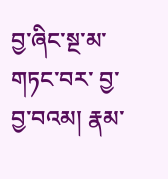བྱ་ཞིང་སྔ་མ་གཏང་བར་ བྱ་བྱ་བའམ། རྣམ་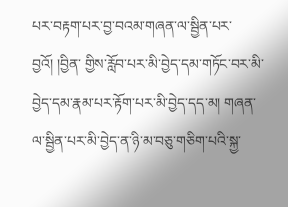པར་བརྟག་པར་བྱ་བའམ་གཞན་ལ་སྦྱིན་པར་བྱའོ། །བྱིན་ གྱིས་རློབ་པར་མི་བྱེད་དམ་གཏོང་བར་མི་བྱེད་དམ་རྣམ་པར་རྟོག་པར་མི་བྱེད་དད་མ། གཞན་ལ་སྦྱིན་པར་མི་བྱེད་ན་ཉི་མ་བཅུ་གཅིག་པའི་སྐྱ་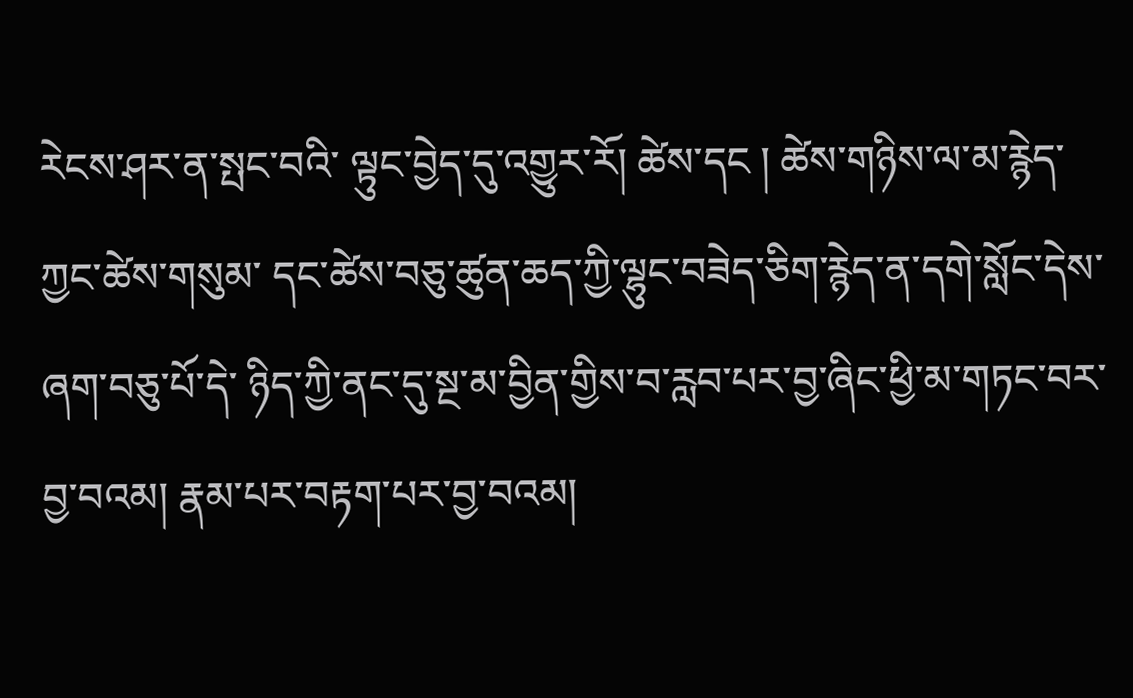རེངས་ཤར་ན་སྤང་བའི་ ལྟུང་བྱེད་དུ་འགྱུར་རོ། ཚེས་དང ། ཚེས་གཉིས་ལ་མ་རྙེད་ཀྱང་ཚེས་གསུམ་ དང་ཚེས་བཅུ་ཚུན་ཆད་ཀྱི་ལྷུང་བཟེད་ཅིག་རྙེད་ན་དགེ་སློང་དེས་ཞག་བཅུ་པོ་དེ་ ཉིད་ཀྱི་ནང་དུ་སྔ་མ་བྱིན་གྱིས་བ་རླབ་པར་བྱ་ཞིང་ཕྱི་མ་གཏང་བར་བྱ་བའམ། རྣམ་པར་བརྟག་པར་བྱ་བའམ།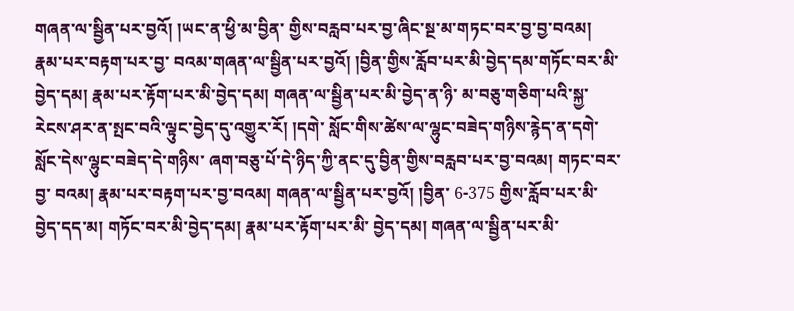གཞན་ལ་སྦྱིན་པར་བྱའོ། །ཡང་ན་ཕྱི་མ་བྱིན་ གྱིས་བརླབ་པར་བྱ་ཞིང་སྔ་མ་གཏང་བར་བྱ་བྱ་བའམ། རྣམ་པར་བརྟག་པར་བྱ་ བའམ་གཞན་ལ་སྦྱིན་པར་བྱའོ། །བྱིན་གྱིས་རློབ་པར་མི་བྱེད་དམ་གཏོང་བར་མི་ བྱེད་དམ། རྣམ་པར་རྟོག་པར་མི་བྱེད་དམ། གཞན་ལ་སྦྱིན་པར་མི་བྱེད་ན་ཉི་ མ་བཅུ་གཅིག་པའི་སྐྱ་རེངས་ཤར་ན་སྤང་བའི་ལྟུང་བྱེད་དུ་འགྱུར་རོ། །དགེ་ སློང་གིས་ཚེས་ལ་ལྷུང་བཟེད་གཉིས་རྙེད་ན་དགེ་སློང་དེས་ལྷུང་བཟེད་དེ་གཉིས་ ཞག་བཅུ་པོ་དེ་ཉིད་ཀྱི་ནང་དུ་བྱིན་གྱིས་བརླབ་པར་བྱ་བའམ། གཏང་བར་བྱ་ བའམ། རྣམ་པར་བརྟག་པར་བྱ་བའམ། གཞན་ལ་སྦྱིན་པར་བྱའོ། །བྱིན་ 6-375 གྱིས་རློབ་པར་མི་བྱེད་དད་མ། གཏོང་བར་མི་བྱེད་དམ། རྣམ་པར་རྟོག་པར་མི་ བྱེད་དམ། གཞན་ལ་སྦྱིན་པར་མི་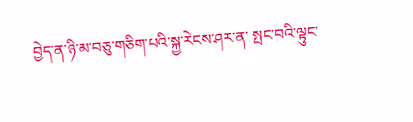བྱེད་ན་ཉི་མ་བཅུ་གཅིག་པའི་སྐྱ་རེངས་ཤར་ན་ སྤང་བའི་ལྟུང་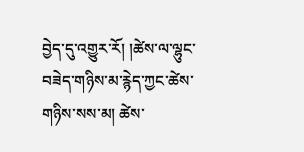བྱེད་དུ་འགྱུར་རོ། །ཚེས་ལ་ལྷུང་བཟེད་གཉིས་མ་རྙེད་ཀྱང་ཚེས་ གཉིས་སས་མ། ཚེས་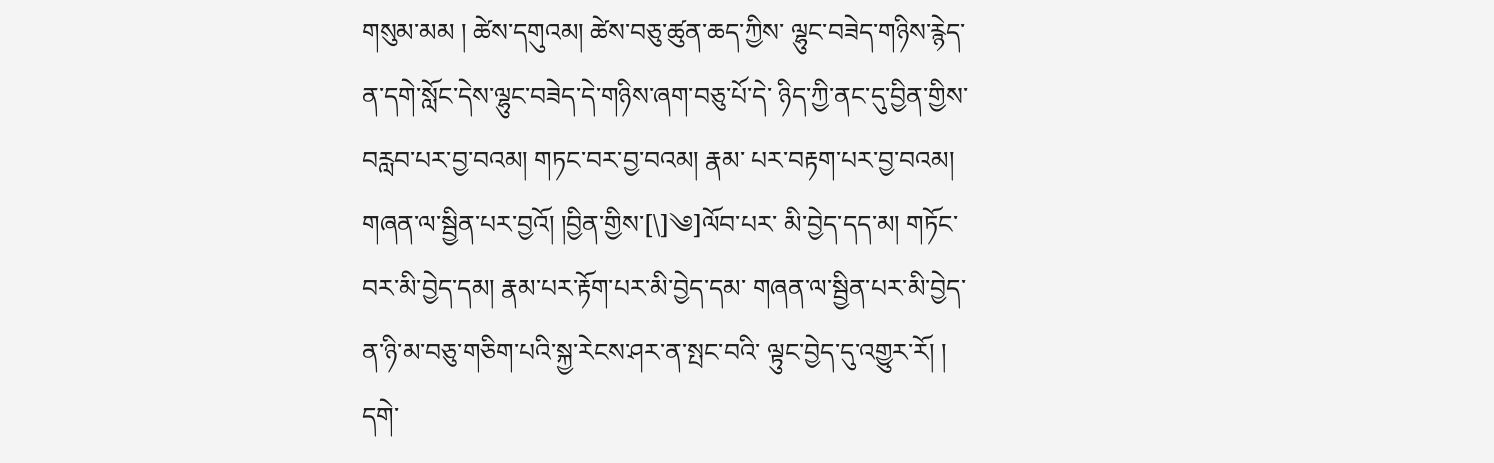གསུམ་མམ ། ཚེས་དགུའམ། ཚེས་བཅུ་ཚུན་ཆད་ཀྱིས་ ལྷུང་བཟེད་གཉིས་རྙེད་ན་དགེ་སློང་དེས་ལྷུང་བཟེད་དེ་གཉིས་ཞག་བཅུ་པོ་དེ་ ཉིད་ཀྱི་ནང་དུ་བྱིན་གྱིས་བརླབ་པར་བྱ་བའམ། གཏང་བར་བྱ་བའམ། རྣམ་ པར་བརྟག་པར་བྱ་བའམ། གཞན་ལ་སྦྱིན་པར་བྱའོ། །བྱིན་གྱིས་[\]༄]ལོབ་པར་ མི་བྱེད་དད་མ། གཏོང་བར་མི་བྱེད་དམ། རྣམ་པར་རྟོག་པར་མི་བྱེད་དམ་ གཞན་ལ་སྦྱིན་པར་མི་བྱེད་ན་ཉི་མ་བཅུ་གཅིག་པའི་སྐྱ་རེངས་ཤར་ན་སྤང་བའི་ ལྟུང་བྱེད་དུ་འགྱུར་རོ། ། དགེ་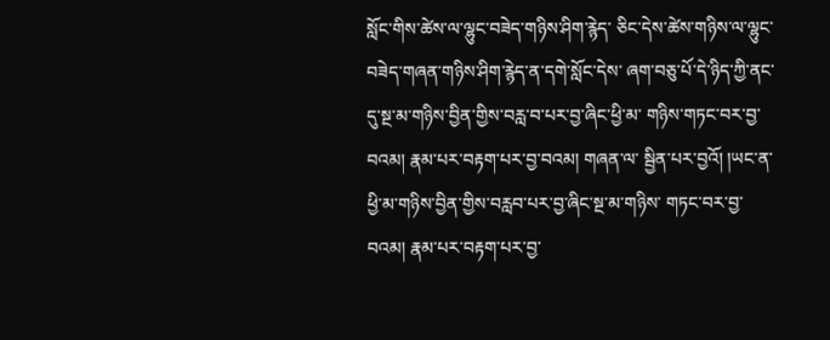སློང་གིས་ཚེས་ལ་ལྷུང་བཟེད་གཉིས་ཤིག་རྙེད་ ཅིང་དེས་ཚེས་གཉིས་ལ་ལྷུང་བཟེད་གཞན་གཉིས་ཤིག་རྙེད་ན་དགེ་སློང་དེས་ ཞག་བཅུ་པོ་དེ་ཉིད་ཀྱི་ནང་དུ་སྔ་མ་གཉིས་བྱིན་གྱིས་བརླ་བ་པར་བྱ་ཞིང་ཕྱི་མ་ གཉིས་གཏང་བར་བྱ་བའམ། རྣམ་པར་བརྟག་པར་བྱ་བའམ། གཞན་ལ་ སྦྱིན་པར་བྱའོ། །ཡང་ན་ཕྱི་མ་གཉིས་བྱིན་གྱིས་བརླབ་པར་བྱ་ཞིང་སྔ་མ་གཉིས་ གཏང་བར་བྱ་བའམ། རྣམ་པར་བརྟག་པར་བྱ་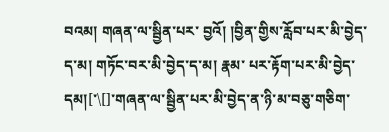བའམ། གཞན་ལ་སྦྱིན་པར་ བྱའོ། །བྱིན་གྱིས་རློབ་པར་མི་བྱེད་ད་མ། གཏོང་བར་མི་བྱེད་ད་མ། རྣམ་ པར་རྟོག་པར་མི་བྱེད་དམ།[་\[]་གཞན་ལ་སྦྱིན་པར་མི་བྱེད་ན་ཉི་མ་བཅུ་གཅིག་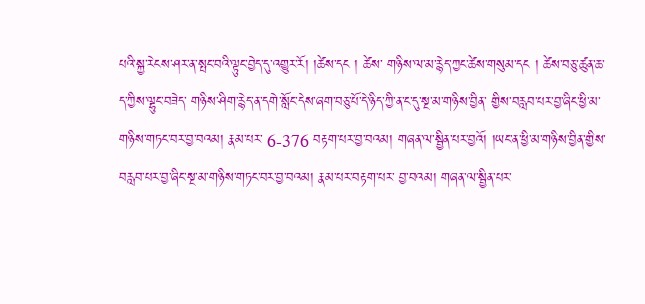པའི་སྐྱ་རེངས་ཤར་ན་སྤང་བའི་ལྟུང་བྱེད་དུ་འགྱུར་རོ། །ཚེས་དང ། ཚེས་ གཉིས་ལ་མ་རྙེད་ཀྱང་ཚེས་གསུམ་དང ། ཚེས་བཅུ་ཚུན་ཆ་ད་ཀྱིས་ལྷུང་བཟེད་ གཉིས་ཤིག་རྙེད་ན་དགེ་སློང་དེས་ཞག་བཅུ་པོ་དེ་ཉིད་ཀྱི་ན་ང་དུ་སྔ་མ་གཉིས་བྱིན་ གྱིས་བརླབ་པར་བྱ་ཞིང་ཕྱི་མ་གཉིས་གཏང་བར་བྱ་བའམ། རྣམ་པར་ 6-376 བརྟག་པར་བྱ་བའམ། གཞན་ལ་སྦྱིན་པར་བྱའོ། །ཡང་ན་ཕྱི་མ་གཉིས་བྱིན་གྱིས་ བརླབ་པར་བྱ་ཞིང་སྔ་མ་གཉིས་གཏང་བར་བྱ་བའམ། རྣམ་པར་བརྟག་པར་ བྱ་བའམ། གཞན་ལ་སྦྱིན་པར་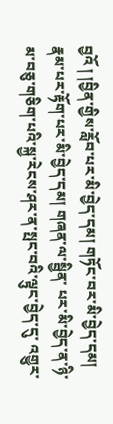བྱའོ ། །བྱིན་གྱིས་རློབ་པར་མི་བྱེད་དམ། གཏོང་བར་མི་བྱེད་དམ། རྣམ་པར་རྟོག་པར་མི་བྱེད་དམ། གཞན་ལ་སྦྱིན་ པར་མི་བྱེད་ན་ཉི་མ་བཅུ་གཅིག་པའི་སྐྱ་རེངས་ཤར་ན་སྤང་བའི་ལྟུང་བྱེད་དུ་ འགྱུར་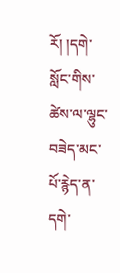རོ། །དགེ་སློང་གིས་ཚེས་ལ་ལྷུང་བཟེད་མང་པོ་རྙེད་ན་དགེ་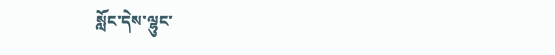སློང་དེས་ལྷུང་